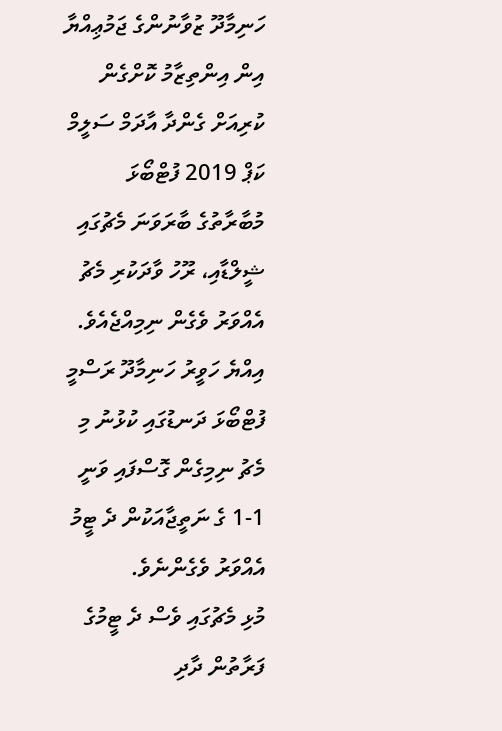ހަނިމާދޫ ޒުވާނުންގެ ޖަމުޢިއްޔާ އިން އިންތިޒާމު ކޮށްގެން ކުރިއަށް ގެންދާ އާދަމް ސަލީމް ކަޕް 2019 ފުޓްބޯޅަ މުބާރާތުގެ ބާރަވަނަ މެޗުގައި ޝީލްޑާއި، ރޫހު ވާދަކުރި މެޗު އެއްވަރު ވެގެން ނިމިއްޖެއެވެ.
އިއްޔެ ހަވީރު ހަނިމާދޫ ރަސްމީ ފުޓްބޯޅަ ދަނޑުގައި ކުޅުނު މި މެޗު ނިމިގެން ގޮސްފައި ވަނީ 1-1 ގެ ނަތީޖާއަކުން ދެ ޓީމު އެއްވަރު ވެގެންނެވެ.
މުޅި މެޗުގައި ވެސް ދެ ޓީމުގެ ފަރާތުން ދާދި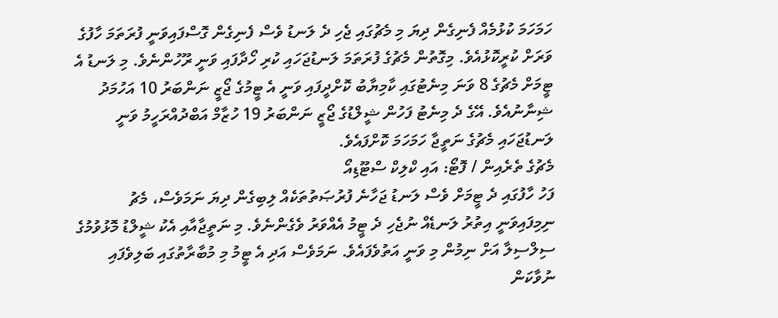ހަމަހަމަ ކުޅުމެއް ފެނިގެން ދިޔަ މި މެޗުގައި ޖެހި ދެ ލަނޑު ވެސް ފެނިގެން ގޮސްފައިވަނީ ފުރަތަމަ ހާފުގެ ވަރަށް ކުރީކޮޅުއެވެ. މިގޮތުން މެޗުގެ ފުރަތަމަ ލަނޑުޖަހައި ކުރި ހޯދާފައި ވަނީ ރޫހުންނެވެ. މި ލަނޑު އެ ޓީމަށް މެޗުގެ 8 ވަނަ މިނެޓުގައި ކާމިޔާބު ކޮށްދީފައި ވަނީ އެ ޓީމުގެ ޖޯޒީ ނަންބަރު 10 އަހުމަދު ޝިނާނުއެވެ. އޭގެ ދެ މިނެޓު ފަހުން ޝީލްޑުގެ ޖޯޒީ ނަންބަރު 19 ހުޒާމް އަބްދުއްރަހީމު ވަނީ ލަނޑުޖަހައި މެޗުގެ ނަތީޖާ ހަމަހަމަ ކޮށްފައެވެ.
މެޗުގެ ތެރެއިން / ފޮޓޯ: އައި ކްލިކް ސްޓޫޑިއޯ
ފަހު ހާފުގައި ދެ ޓީމަށް ވެސް ލަނޑު ޖަހާނެ ފުރުޞަތުތަކެއް ލިބިގެން ދިޔަ ނަމަވެސް، މެޗު ނިމިފައިވަނީ އިތުރު ލަނޑެއް ނުޖެހި ދެ ޓީމު އެއްވަރު ވެގެންނެވެ. މި ނަތީޖާއާއި އެކު ޝީލްޑު މޮޅުވުމުގެ ސިލްސިލާ އަށް ނިމުން މި ވަނީ އަތުވެފައެވެ. ނަމަވެސް އަދި އެ ޓީމު މި މުބާރާތުގައި ބަލިވެފައި ނުވާކަން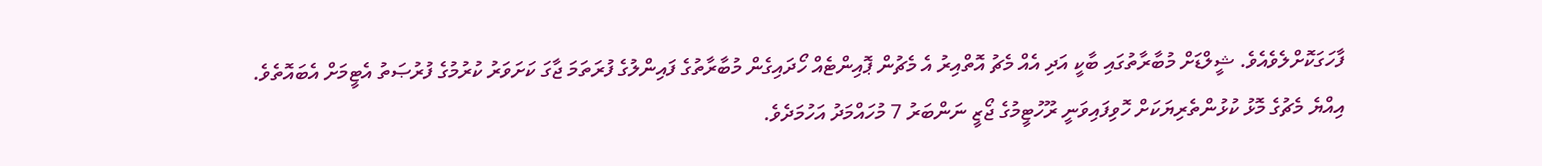ފާހަގަކޮށްލެވެއެވެ. ޝީލްޑަށް މުބާރާތުގައި ބާކީ އަދި އެއް މެޗު އޮތްއިރު އެ މެޗުން ޕޮއިންޓެއް ހޯދައިގެން މުބާރާތުގެ ފައިންލުގެ ފުރަތަމަ ޖާގަ ކަށަވަރު ކުރުމުގެ ފުރުޞަތު އެޓީމަށް އެބައޮތެވެ.
އިއްޔެ މެޗުގެ މޮޅު ކުޅުންތެރިޔަކަށް ހޮވިފައިވަނީ ރޫހުޓީމުގެ ޖޯޒީ ނަންބަރު 7 މުހައްމަދު އަހުމަދެވެ.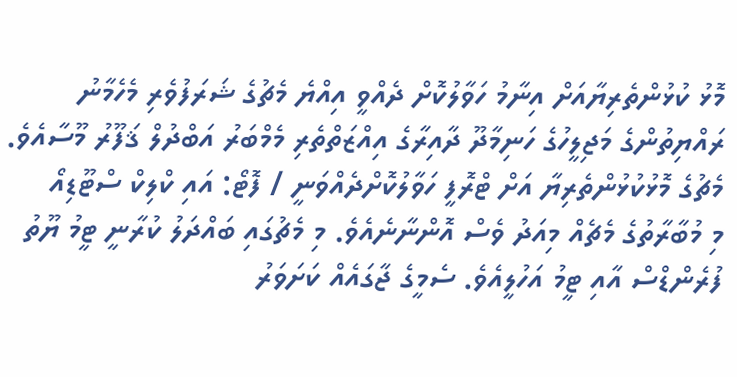މޮޅު ކުޅުންތެރިޔާއަށް އިނާމު ހަވާލުކޮށް ދެއްވީ އިއްޔެ މެޗުގެ ޝަރަފުވެރި މެހެމާނު ރައްޔިތުންގެ މަޖިލީހުގެ ހަނިމާދޫ ދާއިރާގެ އިއްޒަތްތެރި މެމްބަރު އަބްދުލް ޤަފޫރު މޫސާއެވެ.
މެޗުގެ މޮޅުކުޅުންތެރިޔާ އަށް ޓްރޮފީ ހަވާލުކޮށްދެއްވަނީ / ފޮޓޯ: އައި ކްލިކް ސްޓޫޑިއޯ
މި މުބާރާތުގެ މެޗެއް މިއަދު ވެސް އޮންނާނެއެވެ. މި މެޗުގައި ބައްދަލު ކުރާނީ ޓީމު ޔޫތު ފުރެންޑްސް އާއި ޓީމު އަހުލީއެވެ. ސެމީގެ ޖާގައެއް ކަށަވަރު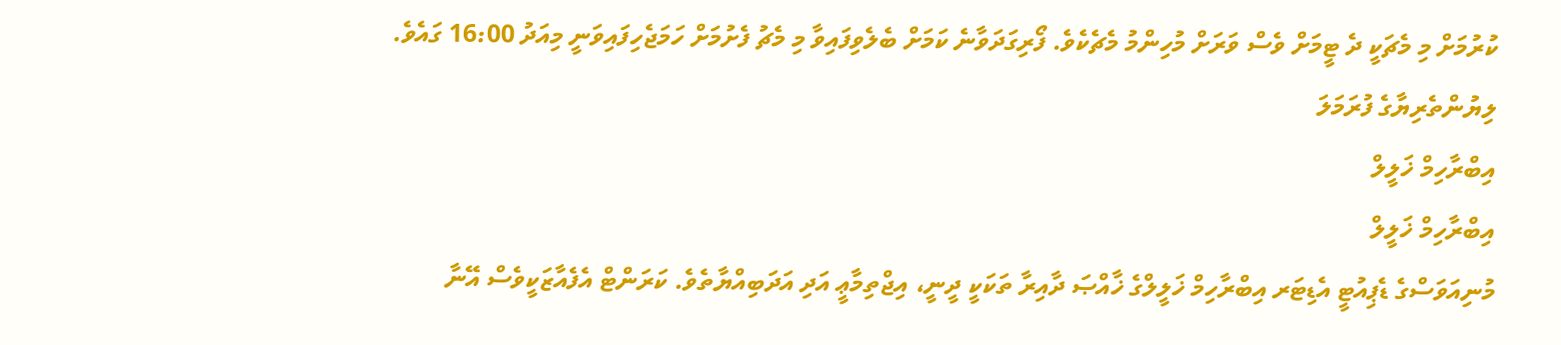ކުރުމަށް މި މެޗަކީ ދެ ޓީމަށް ވެސް ވަރަށް މުހިންމު މެޗެކެވެ. ފޯރިގަދަވާނެ ކަމަށް ބެލެވިފައިވާ މި މެޗު ފެށުމަށް ހަމަޖެހިފައިވަނީ މިއަދު 16:00 ގައެވެ.
ލިޔުންތެރިޔާގެ ފުރަމަލަ
އިބްރާހިމް ޚަލީލް
އިބްރާހިމް ޚަލީލް
މުނިއަވަސްގެ ޑެޕިއުޓީ އެޑިޓަރ އިބްރާހިމް ޚަލީލްގެ ޚާއްޞަ ދާއިރާ ތަކަކީ ދީނީ، އިޖްތިމާޢީ އަދި އަދަބިއްޔާތެވެ. ކަރަންޓް އެފެއާޒަކީވެސް އޭނާ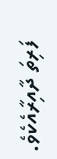ފަރިތަ ދާއިރާއެކެވެ.